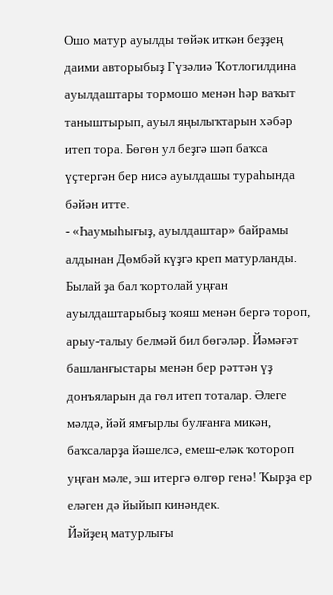Ошо матур ауылды төйәк иткән беҙҙең даими авторыбыҙ Гүзәлиә Ҡотлогилдина ауылдаштары тормошо менән һәр ваҡыт таныштырып, ауыл яңылыҡтарын хәбәр итеп тора. Бөгөн ул беҙгә шәп баҡса үҫтергән бер нисә ауылдашы тураһында бәйән итте.
- «Һаумыһығыҙ, ауылдаштар» байрамы алдынан Дөмбәй күҙгә креп матурланды. Былай ҙа бал ҡортолай уңған ауылдаштарыбыҙ ҡояш менән бергә тороп, арыу-талыу белмәй бил бөгәләр. Йәмәғәт башланғыстары менән бер рәттән үҙ донъяларын да гөл итеп тоталар. Әлеге мәлдә, йәй ямғырлы булғанға микән, баҡсаларҙа йәшелсә, емеш-еләк ҡотороп уңған мәле, эш итергә өлгөр генә! Ҡырҙа ер еләген дә йыйып кинәндек.
Йәйҙең матурлығы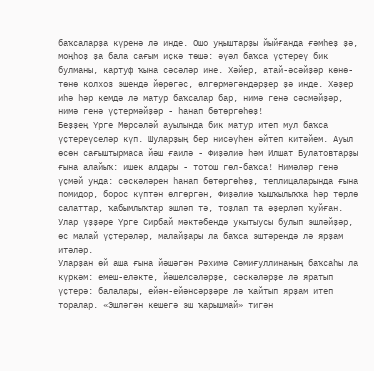баҡсаларҙа күренә лә инде. Ошо уңыштарҙы йыйғанда ғәмһеҙ ҙә, моңһоҙ ҙа бала сағым иҫкә төшә: әүәл баҡса үҫтереү бик булманы, картуф ҡына сәсәләр ине. Хәйер, атай-әсәйҙәр көнө-төнө колхоз эшендә йөрөгәс, өлгөрмәгәндәрҙер ҙә инде. Хәҙер иһә һәр кемдә лә матур баҡсалар бар, нимә генә сәсмәйҙәр, нимә генә үҫтермәйҙәр - һанап бөтөргөһөҙ!
Беҙҙең Үрге Мөрсәләй ауылында бик матур итеп мул баҡса үҫтереүселәр күп. Шуларҙың бер нисәүһен әйтеп китәйем. Ауыл өсөн сағыштырмаса йәш ғаилә - Фиҙәлиә һәм Илшат Булатовтарҙы ғына алайыҡ: ишек алдары - тотош гөл-баҡса! Нимәләр генә үҫмәй унда: сәскәләрен һанап бөтөргөһөҙ, теплицаларында ғына помидор, борос күптән өлгөргән, Фиҙәлиә ҡышҡылыҡҡа һәр төрлө салаттар, ҡабымлыҡтар эшләп тә, тоҙлап та әҙерләп ҡуйған. Улар үҙҙәре Үрге Сирбай мәктәбендә укытыусы булып эшләйҙәр, өс малай үҫтерәләр, малайҙары ла баҡса эштәрендә лә ярҙам итәләр.
Уларҙан өй аша ғына йәшәгән Рәхимә Сәмиғуллинаның баҡсаһы ла күркәм: емеш-еләкте, йәшелсәләрҙе, сәскәләрҙе лә яратып үҫтерә: балалары, ейән-ейәнсәрҙәре лә ҡайтып ярҙам итеп торалар. «Эшләгән кешегә эш ҡарышмай» тигән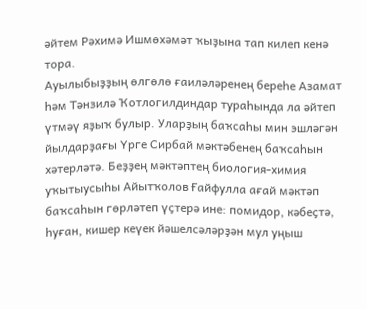әйтем Рәхимә Ишмөхәмәт ҡыҙына тап килеп кенә тора.
Ауылыбыҙҙың өлгөлө ғаиләләренең береһе Азамат һәм Тәнзилә Ҡотлогилдиндар тураһында ла әйтеп үтмәү яҙыҡ булыр. Уларҙың баҡсаһы мин эшләгән йылдарҙағы Үрге Сирбай мәктәбенең баҡсаһын хәтерләтә. Беҙҙең мәктәптең биология-химия уҡытыусыһы Айытҡолов Ғайфулла ағай мәктәп баҡсаһын гөрләтеп үҫтерә ине: помидор, кәбеҫтә, һуған, кишер кеүек йәшелсәләрҙән мул уңыш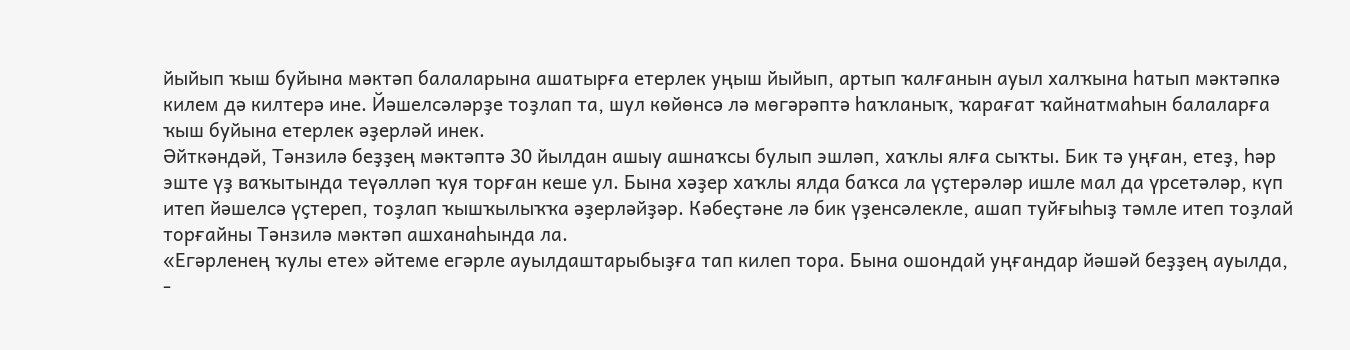йыйып ҡыш буйына мәктәп балаларына ашатырға етерлек уңыш йыйып, артып ҡалғанын ауыл халҡына һатып мәктәпкә килем дә килтерә ине. Йәшелсәләрҙе тоҙлап та, шул көйөнсә лә мөгәрәптә һаҡланыҡ, ҡарағат ҡайнатмаһын балаларға ҡыш буйына етерлек әҙерләй инек.
Әйткәндәй, Тәнзилә беҙҙең мәктәптә 30 йылдан ашыу ашнаҡсы булып эшләп, хаҡлы ялға сыҡты. Бик тә уңған, етеҙ, һәр эште үҙ ваҡытында теүәлләп ҡуя торған кеше ул. Бына хәҙер хаҡлы ялда баҡса ла үҫтерәләр ишле мал да үрсетәләр, күп итеп йәшелсә үҫтереп, тоҙлап ҡышҡылыҡҡа әҙерләйҙәр. Кәбеҫтәне лә бик үҙенсәлекле, ашап туйғыһыҙ тәмле итеп тоҙлай торғайны Тәнзилә мәктәп ашханаһында ла.
«Егәрленең ҡулы ете» әйтеме егәрле ауылдаштарыбыҙға тап килеп тора. Бына ошондай уңғандар йәшәй беҙҙең ауылда, -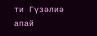ти Гүзәлиә апай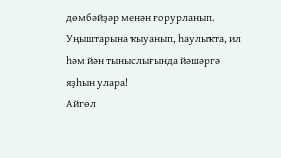дөмбәйҙәр менән ғорурланып.
Уңыштарына ҡыуанып, һаулыҡта, ил һәм йән тыныслығында йәшәргә яҙһын улара!
Айгөл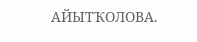АЙЫТҠОЛОВА.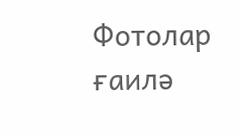Фотолар ғаилә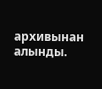архивынан алынды.